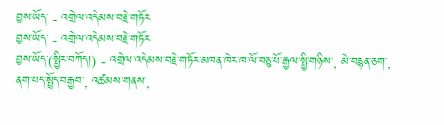བྱས་ཡོད་ - འགྲེལ་འདེམས་བརྗེ་གཏོར
བྱས་ཡོད་ - འགྲེལ་འདེམས་བརྗེ་གཏོར
བྱས་ཡོད་(སྤྱིར་བཀོད།) - འགྲེལ་འདེམས་བརྗེ་གཏོར་མཁན་ཁེར་ཁ་ལོ་བཅུ་པོ་རྒྱལ་སྤྱི་གཉིས་, མེ་བརྙན་ཅག་, ནག་པད་སྤྲོད་བརྒྱབ་, འཚམས་གནས་,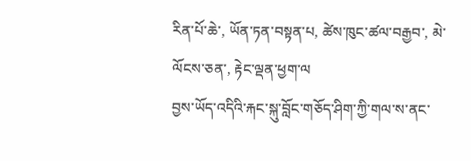རིན་པོ་ཆེ་, ཡོན་ཏན་བསྟན་པ, ཚེས་ཁུང་ཚལ་བརྒྱབ་, མེ་ལོངས་ཅན་, རྟེང་ལྡན་ཕྱག་ལ
བྱས་ཡོད་འདིའི་རྐང་སྐུ་བློང་གཅོད་ཤིག་ཀྱི་གལ་ས་ནང་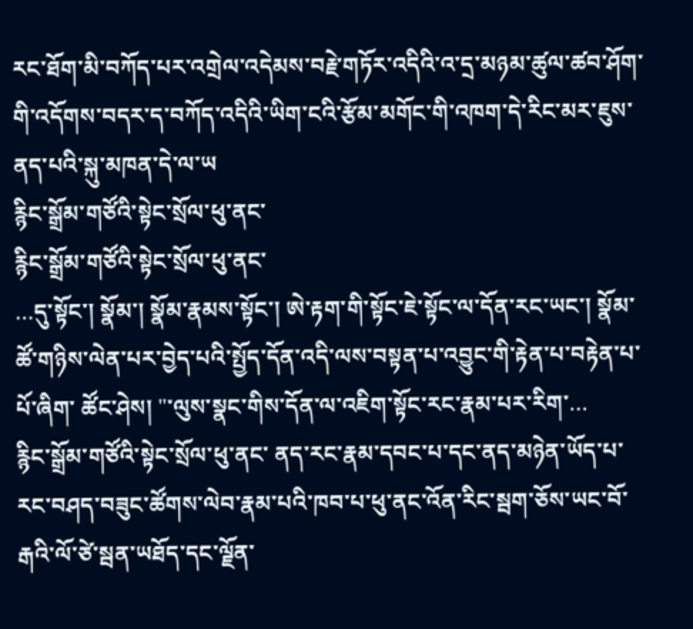རང་ཐོག་མི་བཀོད་པར་འགྲེལ་འདེམས་བརྗེ་གཏོར་འདིའི་འ་དྲ་མཉམ་ཚུལ་ཚབ་ཤོག་གི་འདོགས་བདར་ད་བཀོད་འདིའི་ཡིག་ངའི་རྩོམ་མགོང་གི་འཁག་དེ་རིང་མར་ཇུས་ནད་པའི་སྐུ་མཁན་དེ་ལ་ཡ
རྙིང་སྒྲོམ་གཙོའི་སྟེང་སྲོལ་ཕུ་ནང་
རྙིང་སྒྲོམ་གཙོའི་སྟེང་སྲོལ་ཕུ་ནང་
…དུ་སྟོང་། སྣོམ་། སྣོམ་རྣམས་སྟོང་། ཨེ་རྟག་གི་སྟོང་ཇེ་སྟོང་ལ་དོན་རང་ཡང་། སྣོམ་ཚོ་གཉིས་ལེན་པར་བྱེད་པའི་སྤྱོད་དོན་འདི་ལས་བསྟན་པ་འབྱུང་གི་རྟེན་པ་བརྟེན་པ་པོ་ཞིག་ ཚོང་ཤེས། "་ལུས་སྣང་གིས་དོན་ལ་འཇིག་སྟོང་རང་རྣམ་པར་རིག་…
རྙིང་སྒྲོམ་གཙོའི་སྟེང་སྲོལ་ཕུ་ནང་ ནད་རང་རྣམ་དབང་པ་དང་ནད་མཉེན་ཡོད་པ་རང་བཤད་བཟུང་ཚོགས་ལེབ་རྣམ་པའི་ཁབ་པ་ཕུ་ནང་འོན་རིང་སྦག་ཅོས་ཡང་བོ་རྒའི་ལོ་ཙེ་སྦན་ཡཐོད་དང་ལྗོན་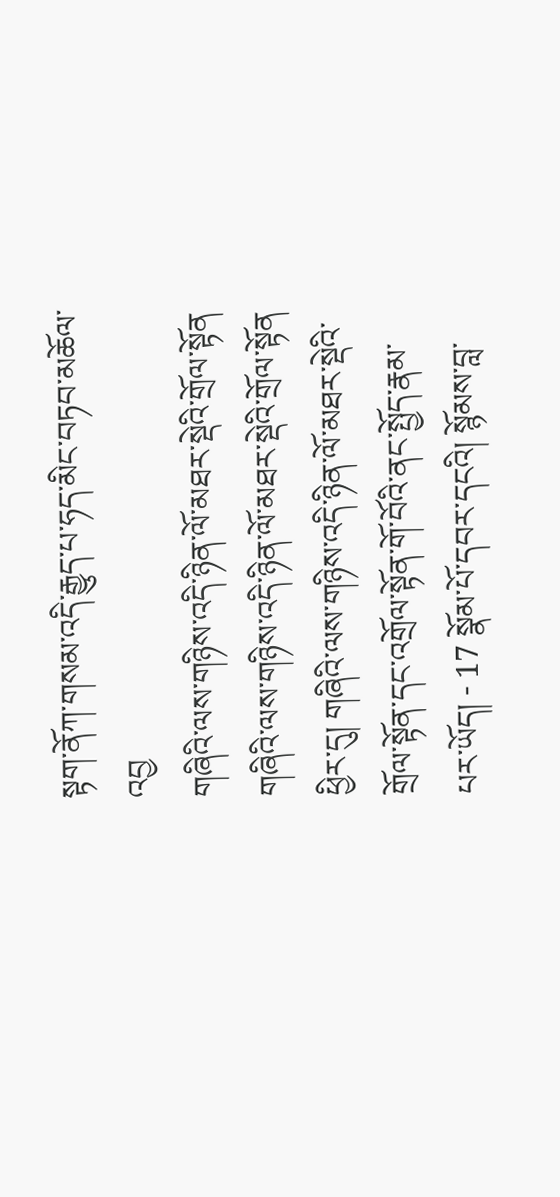སྟག་ནོཀ་གསམ་འདི་རྒྱུད་པ་ཧད་མིང་བཏབ་མཆོལ་འབྱ
གཞིའི་ལས་གཉིས་འདི་ཉིན་ལོ་མཐར་སྡེའི་གྲོལ་སྟོན
གཞིའི་ལས་གཉིས་འདི་ཉིན་ལོ་མཐར་སྡེའི་གྲོལ་སྟོན
ཕྱིར་དུ། གཞིའི་ལས་གཉིས་འདི་ཉིན་ལོ་མཐར་སྡེའི་གྲོལ་སྟོན་དང་འགྲོལ་སྟོན་གོ་བོའི་ནང་སྤྱོད་རྣམ་པར་ཡོད། - 17 སྣོམ་པོ་དབར་དངའི། སྙོམས་བླ་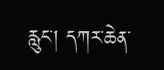རླུང་། དཀར་ཆེན་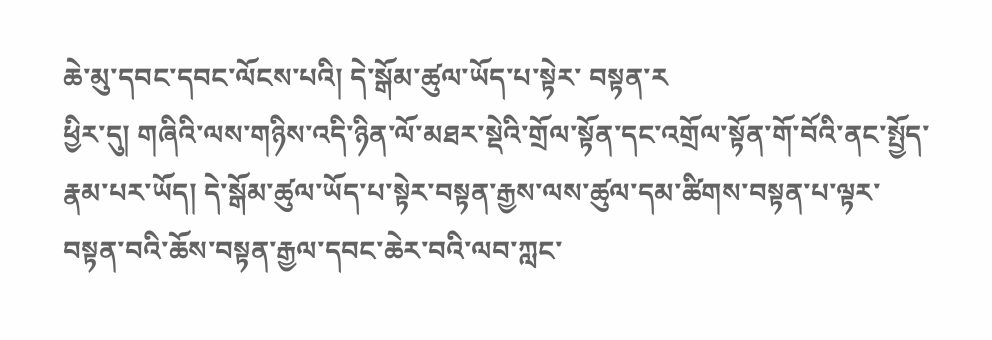ཆེ་མུ་དབང་དབང་ལོངས་པའི། དེ་སྒོམ་ཚུལ་ཡོད་པ་སྟེར་ བསྟན་ར
ཕྱིར་དུ། གཞིའི་ལས་གཉིས་འདི་ཉིན་ལོ་མཐར་སྡེའི་གྲོལ་སྟོན་དང་འགྲོལ་སྟོན་གོ་བོའི་ནང་སྤྱོད་རྣམ་པར་ཡོད། དེ་སྒོམ་ཚུལ་ཡོད་པ་སྟེར་བསྟན་རྒྱས་ལས་ཚུལ་དམ་ཚིགས་བསྟན་པ་ལྟར་བསྟན་བའི་ཆོས་བསྟན་རྒྱལ་དབང་ཆེར་བའི་ལབ་ཀླང་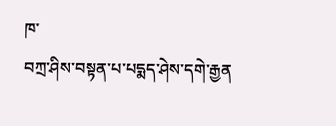ཁ་
བཀྲ་ཤིས་བསྟན་པ་པདྨད་ཤེས་དགེ་རྒྱན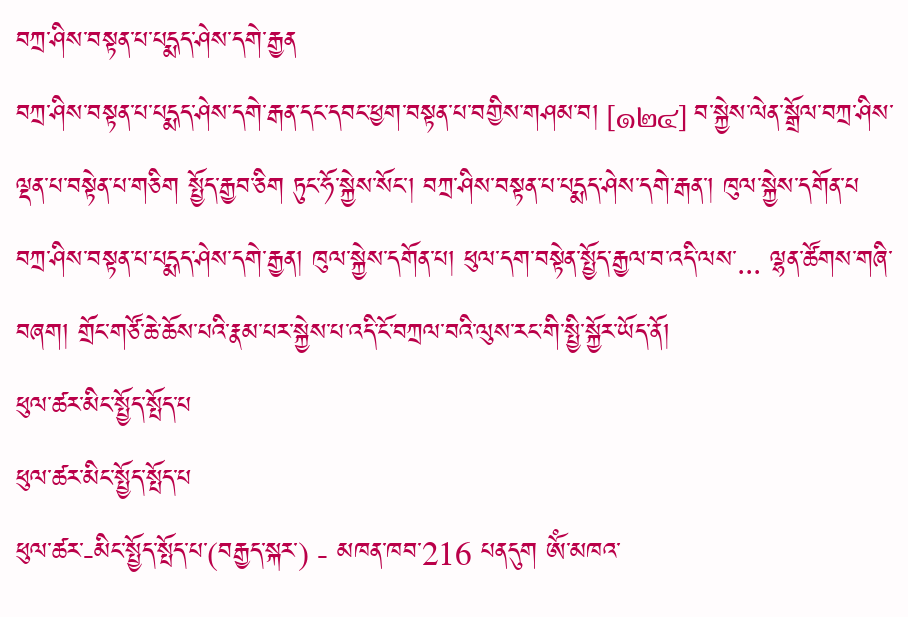བཀྲ་ཤིས་བསྟན་པ་པདྨད་ཤེས་དགེ་རྒྱན
བཀྲ་ཤིས་བསྟན་པ་པདྨད་ཤེས་དགེ་རྒན་དང་དབང་ཕྱག་བསྟན་པ་བགྱིས་གཤམ་བ། [๑๒๔] བ་སྐྱེས་ལེན་སྒྲོལ་བཀྲ་ཤིས་ལྡན་པ་བསྟེན་པ་གཅིག སྤྱོད་རྒྱབ་ཅིག ཏུང་ཧོ་སྐྱེས་སོང་། བཀྲ་ཤིས་བསྟན་པ་པདྨད་ཤེས་དགེ་རྒན་། ཁུལ་སྐྱེས་དགོན་པ
བཀྲ་ཤིས་བསྟན་པ་པདྨད་ཤེས་དགེ་རྒྱན། ཁུལ་སྐྱེས་དགོན་པ། ཕུལ་དག་བསྟེན་སྤྱོད་རྒྱལ་བ་འདི་ལས་... ལྷན་ཚོགས་གཞི་བཞག། གྲོང་གཙོ་ཆེ་ཆོས་པའི་རྣམ་པར་སྐྱེས་པ་འདི་ངོ་བཀྲལ་བའི་ལུས་རང་གི་སྤྱི་སྐྱོར་ཡོད་ནོ།
ཕུལ་ཚར་མིང་སྤྱོད་སྤོད་པ
ཕུལ་ཚར་མིང་སྤྱོད་སྤོད་པ
ཕུལ་ཚར་-མིང་སྤྱོད་སྤོད་པ་(བརྒྱད་སྐར་) - མཁན་ཁབ་216 པནདུག ཨོཾ་མཁའ་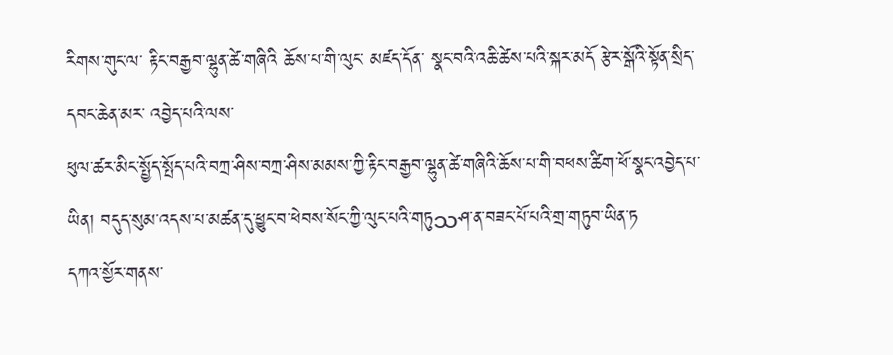རིགས་གུང་ལ་ རྟིང་བརྒྱབ་ལྷུན་ཚེ་གཞིའི ཆོས་པ་གི་ལུང་ མཛད་དོན་ སྣང་བའི་འཆི་ཚེས་པའི་སྐར་མདོ རྩེར་སྒོའི་སྟོན་སྲིད་དབང་ཆེན་མར་ འབྱེད་པའི་ལས་
ཕུལ་ཚར་མིང་སྤྱོད་སྤོད་པའི་བཀྲ་ཤིས་བཀྲ་ཤིས་མམས་ཀྱི་རྟིང་བརྒྱབ་ལྷུན་ཚེ་གཞིའི་ཆོས་པ་གི་བཕས་ཚིག་ཕོ་སྣང་འབྱེད་པ་ཡིན། བདུད་སུམ་འདས་པ་མཚན་དུ་ཕྱུང་བ་ཕེབས་སོང་ཀྱི་ལུང་པའི་གཏུသཤ་ན་བཟང་པོ་པའི་གྲ་གཏུབ་ཡིན་ཏ
དཀའ་སྱོར་གནས་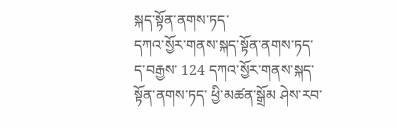སྐད་སྟོན་ནགས་ཏད་
དཀའ་སྱོར་གནས་སྐད་སྟོན་ནགས་ཏད་
ད་བརྒྱས་ 124 དཀའ་སྱོར་གནས་སྐད་སྟོན་ནགས་ཏད་ ཕྱི་མཚན་སྒྲོམ ཤེས་རབ་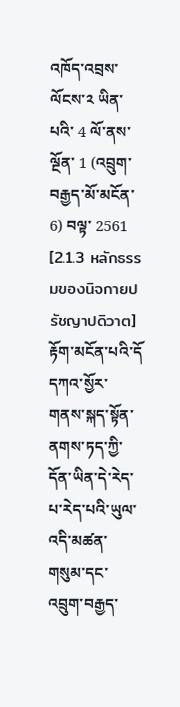འཁོད་འབྲས་ལོངས་༢ ཡིན་པའི་ 4 ལོ་ནས་ལྔོན་ 1 (འབྲུག་བརྒྱད་མོ་མངོན་ 6) བལྟ་ 2561 [2.1.3 หลักธรรมของนิจกายปรัชญาปดิวาต] རྟོག་མངོན་པའི་དོ
དཀའ་སྱོར་གནས་སྐད་སྟོན་ནགས་ཏད་ཀྱི་དོན་ཡིན་དེ་རེད་པ་རེད་པའི་ཡུལ་འདི་མཚན་གསུམ་དང་འབྲུག་བརྒྱད་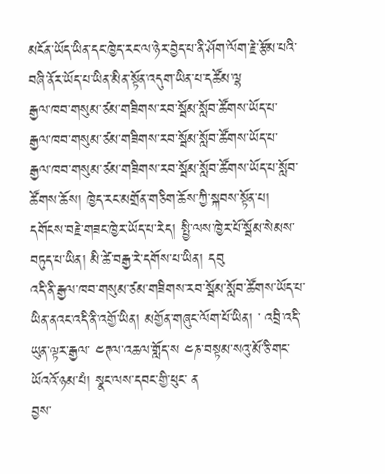མངོན་ཡོད་ཡིན་དང་ཁྱེད་རང་ལ་ཉེར་བྱེད་པ་ནི་ཤོག་ལོག་རྗེ་རྩོམ་པའི་བཞི་ནོར་ཡོད་པ་ཡིན་མིན་སྟོན་འདུག་ཡིན་པ་དཚོམ་ལྷ
རྒྱལ་ཁབ་གསུམ་ཙམ་གཟིགས་རབ་སྦོམ་སློབ་ཚོགས་ཡོད་པ་
རྒྱལ་ཁབ་གསུམ་ཙམ་གཟིགས་རབ་སྦོམ་སློབ་ཚོགས་ཡོད་པ་
རྒྱལ་ཁབ་གསུམ་ཙམ་གཟིགས་རབ་སྦོམ་སློབ་ཚོགས་ཡོད་པ་སློབ་ཚོགས་ཆོས། ཁྱེད་རང་མགྲོན་གཅིག་ཆོས་ཀྱི་སྐབས་སྟོན་པ། དགོངས་བརྗེ་གཟང་ཁྱེར་ཡོད་པ་རེད། སྤྱི་ལས་ཁྱེར་པོ་སྦོམ་སེམས་བཏུད་པ་ཡིན། མི་ཚེ་བརྒྱ་རེ་དགོས་པ་ཡིན། དབུ
འདི་ནི་རྒྱལ་ཁབ་གསུམ་ཙམ་གཟིགས་རབ་སྦོམ་སློབ་ཚོགས་ཡོད་པ་ ཡིན་ནའང་འདི་ནི་འགྱོ་ཡིན། མགྱོན་གཞུང་ལོག་པོ་ཡིན། ་ འབྲི་འདི་ཡུན་ལྟར་རྒྱལ་ ༤ཊལ་འཆལ་གློད་ས ༤ཎ་བསྟམ་སའུ་མོ་ཅི་གང་ཡོའའོ་ཉམ་པཾ། སྣང་ལས་དབང་གྱི་ཕུང་ ན
བྱས་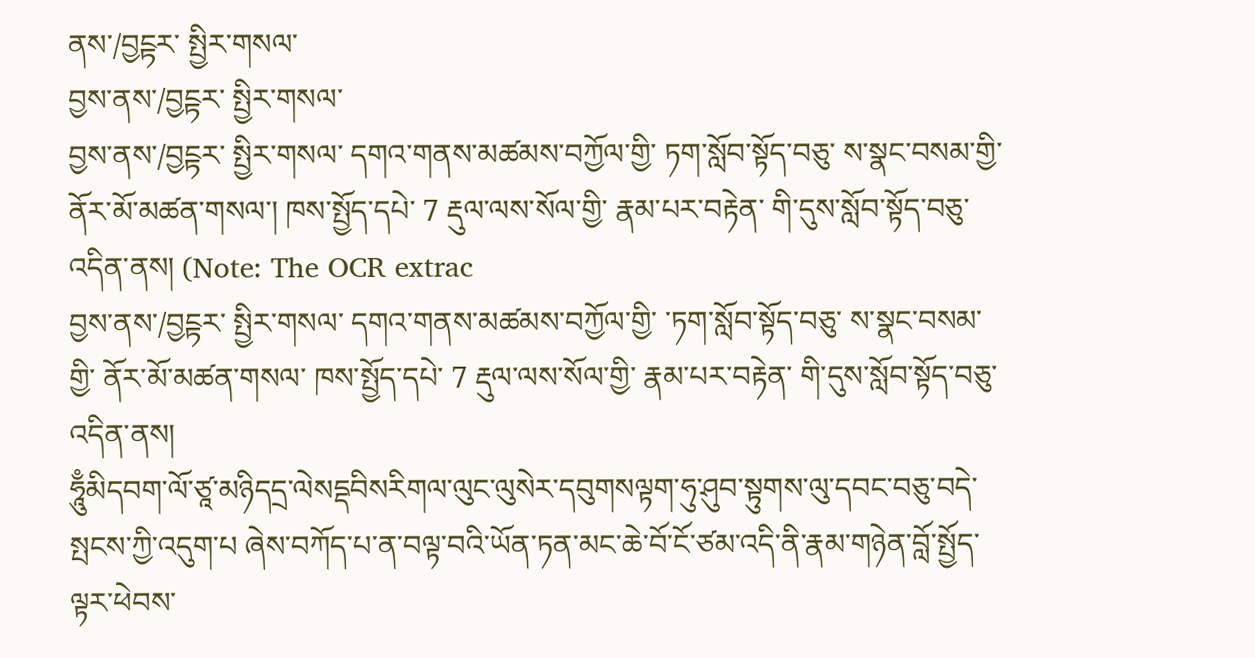ནས་/བྱངྟར་ སྤྱིར་གསལ་
བྱས་ནས་/བྱངྟར་ སྤྱིར་གསལ་
བྱས་ནས་/བྱངྟར་ སྤྱིར་གསལ་ དགའ་གནས་མཚམས་བཀྱོལ་གྱི་ ཏག་སློབ་སྟོད་བཅུ་ ས་སྣང་བསམ་གྱི་ ནོར་མོ་མཚན་གསལ་། ཁས་སྤྱོད་དཔེ་ 7 རྡུལ་ལས་སོལ་གྱི་ རྣམ་པར་བརྟེན་ གི་དུས་སློབ་སྟོད་བཅུ་ འདིན་ནས། (Note: The OCR extrac
བྱས་ནས་/བྱངྟར་ སྤྱིར་གསལ་ དགའ་གནས་མཚམས་བཀྱོལ་གྱི་ ་ཏག་སློབ་སྟོད་བཅུ་ ས་སྣང་བསམ་གྱི་ ནོར་མོ་མཚན་གསལ་ ཁས་སྤྱོད་དཔེ་ 7 རྡུལ་ལས་སོལ་གྱི་ རྣམ་པར་བརྟེན་ གི་དུས་སློབ་སྟོད་བཅུ་ འདིན་ནས།
ཧཱུྃམིདབག་ལོ་ཙཱ་མཉིདདྲ་ལེསདྡབིསརིགལ་ལུང་ལུསེར་དབུགསལྟག་ཧུ་ཤུབ་སྟུགས་ལུ་དབང་བཅུ་བདེ་སྤངས་ཀྱི་འདུག་པ ཞེས་བཀོད་པ་ན་བལྟ་བའི་ཡོན་ཏན་མང་ཆེ་བོ་ངོ་ཙམ་འདི་ནི་རྣམ་གཉེན་བློ་སྤྱོད་ལྟར་ཕེབས་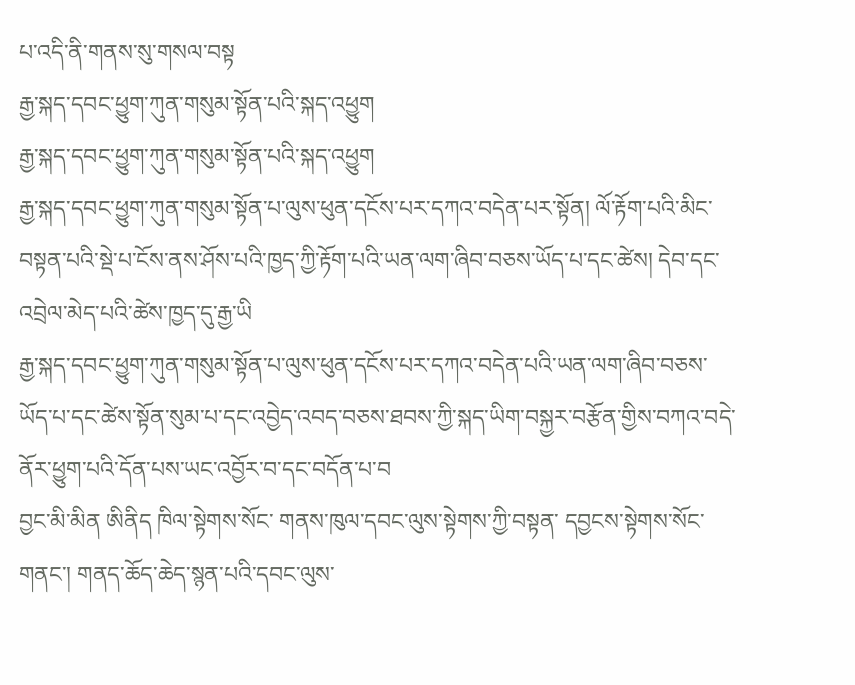པ་འདི་ནི་གནས་སུ་གསལ་བསྟ
རྒྱ་སྐད་དབང་ཕྱུག་ཀུན་གསུམ་སྟོན་པའི་སྐད་འཕྱུག
རྒྱ་སྐད་དབང་ཕྱུག་ཀུན་གསུམ་སྟོན་པའི་སྐད་འཕྱུག
རྒྱ་སྐད་དབང་ཕྱུག་ཀུན་གསུམ་སྟོན་པ་ལུས་ཕུན་དངོས་པར་དཀའ་བདེན་པར་སྟོན། ལོ་རྟོག་པའི་མིང་བསྟན་པའི་སྡེ་པ་ངོས་ནས་ཤོས་པའི་ཁྱད་ཀྱི་རྟོག་པའི་ཡན་ལག་ཞིབ་བཅས་ཡོད་པ་དང་ཚེས། དེབ་དང་འབྲེལ་མེད་པའི་ཚེས་ཁྱད་དུ་རྒྱ་ཡི
རྒྱ་སྐད་དབང་ཕྱུག་ཀུན་གསུམ་སྟོན་པ་ལུས་ཕུན་དངོས་པར་དཀའ་བདེན་པའི་ཡན་ལག་ཞིབ་བཅས་ཡོད་པ་དང་ཚེས་སྟོན་སུམ་པ་དང་འབྱེད་འབད་བཅས་ཐབས་ཀྱི་སྐད་ཡིག་བསྐྱར་བརྩོན་གྱིས་བཀའ་བདེ་ནོར་ཕྱུག་པའི་དོན་པས་ཡང་འབྱོར་བ་དང་བདོན་པ་བ
བྱང་མི་མིན ཨིནིད ཁིལ་སྟེགས་སོང་ གནས་ཁུལ་དབང་ལུས་སྟེགས་ཀྱི་བསྟན་ དབྱངས་སྟེགས་སོང་གནང་། གནད་ཆོད་ཆེད་སྙན་པའི་དབང་ལུས་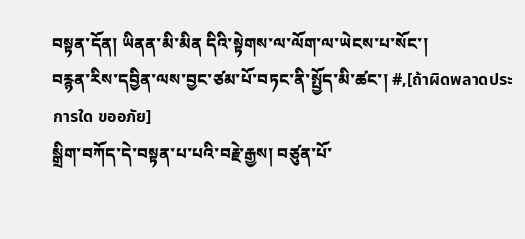བསྟན་དོན། ཡིནན་མི་མིན དིའི་སྟེགས་ལ་ལོག་ལ་ཡེངས་པ་སོང་།
བརྙན་རིས་དབྱིན་ལས་བྱང་ཙམ་པོ་བཏང་ནི་སྤྱོད་མི་ཚང་། #,[ถ้าผิดพลาดประการใด ขออภัย]
སྒྲིག་བཀོད་དེ་བསྟན་པ་པའི་བརྗེ་རྒྱས། བཙུན་པོ་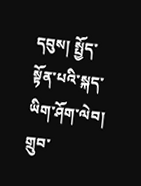དབུས། སྤྱོད་སྟོན་པའི་སྐད་ཡིག་ཤོག་ལེབ། གྲུབ་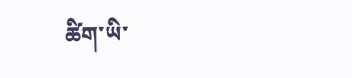ཚིག་ཡི་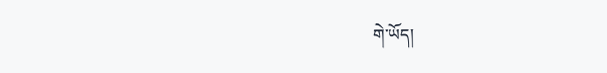གེ་ཡོད།